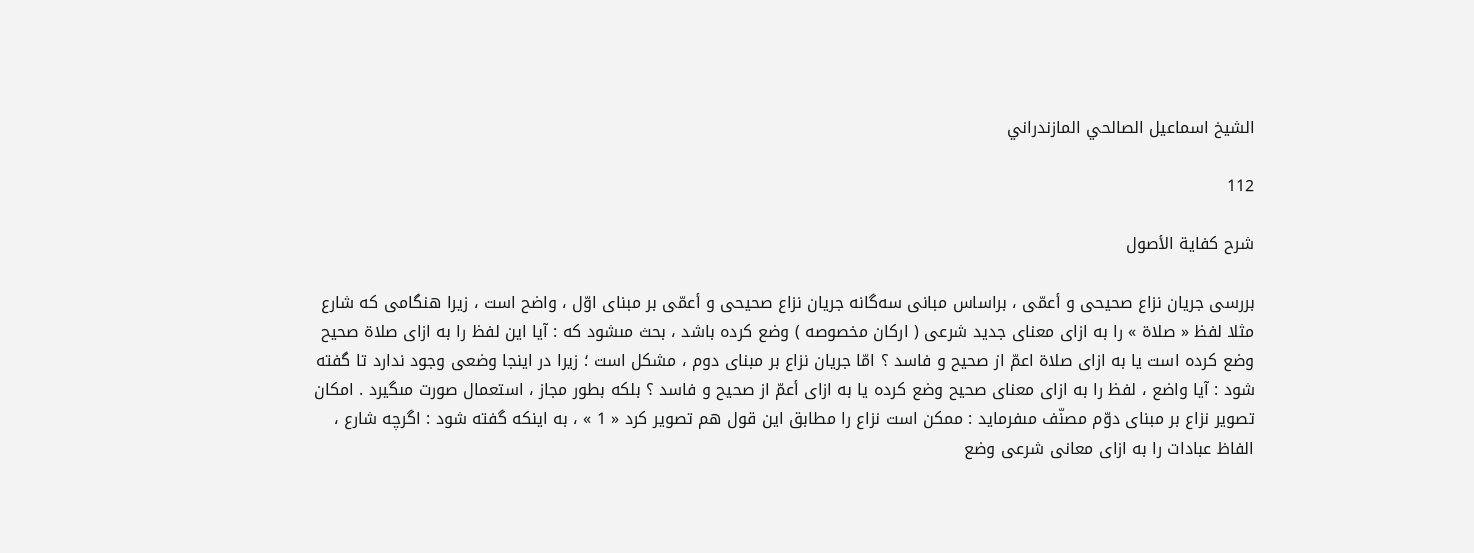الشيخ اسماعيل الصالحي المازندراني

112

شرح كفاية الأصول

بررسى جريان نزاع صحيحى و أعمّى ، براساس مبانى سه‌گانه جريان نزاع صحيحى و أعمّى بر مبناى اوّل ، واضح است ، زيرا هنگامى كه شارع مثلا لفظ « صلاة » را به ازاى معناى جديد شرعى ( اركان مخصوصه ) وضع كرده باشد ، بحث مىشود كه : آيا اين لفظ را به ازاى صلاة صحيح وضع كرده است يا به ازاى صلاة اعمّ از صحيح و فاسد ؟ امّا جريان نزاع بر مبناى دوم ، مشكل است ؛ زيرا در اينجا وضعى وجود ندارد تا گفته شود : آيا واضع ، لفظ را به ازاى معناى صحيح وضع كرده يا به ازاى أعمّ از صحيح و فاسد ؟ بلكه بطور مجاز ، استعمال صورت مىگيرد . امكان تصوير نزاع بر مبناى دوّم مصنّف مىفرمايد : ممكن است نزاع را مطابق اين قول هم تصوير كرد « 1 » ، به اينكه گفته شود : اگرچه شارع ، الفاظ عبادات را به ازاى معانى شرعى وضع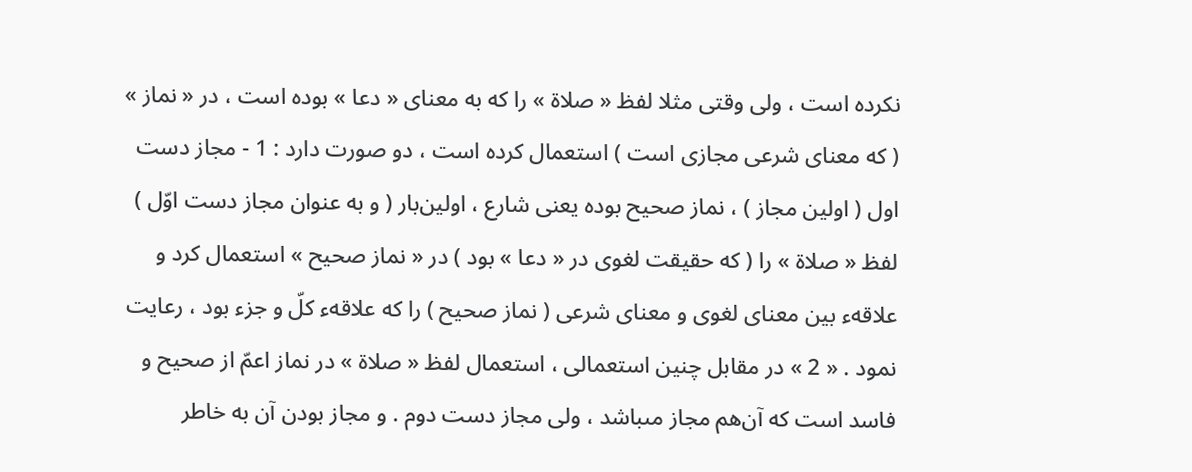نكرده است ، ولى وقتى مثلا لفظ « صلاة » را كه به معناى « دعا » بوده است ، در « نماز » ( كه معناى شرعى مجازى است ) استعمال كرده است ، دو صورت دارد : 1 - مجاز دست اول ( اولين مجاز ) ، نماز صحيح بوده يعنى شارع ، اولين‌بار ( و به عنوان مجاز دست اوّل ) لفظ « صلاة » را ( كه حقيقت لغوى در « دعا » بود ) در « نماز صحيح » استعمال كرد و علاقهء بين معناى لغوى و معناى شرعى ( نماز صحيح ) را كه علاقهء كلّ و جزء بود ، رعايت نمود . « 2 » در مقابل چنين استعمالى ، استعمال لفظ « صلاة » در نماز اعمّ از صحيح و فاسد است كه آن‌هم مجاز مىباشد ، ولى مجاز دست دوم . و مجاز بودن آن به خاطر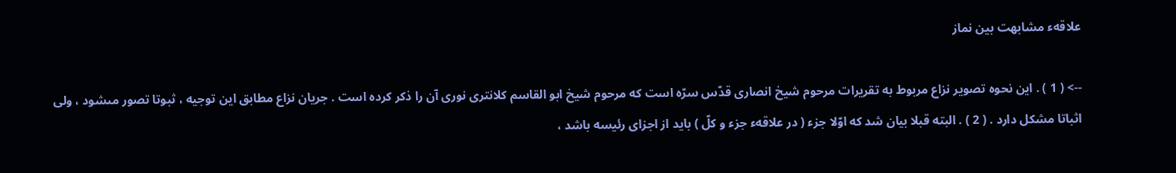علاقهء مشابهت بين نماز

--> ( 1 ) . اين نحوه تصوير نزاع مربوط به تقريرات مرحوم شيخ انصارى قدّس سرّه است كه مرحوم شيخ ابو القاسم كلانترى نورى آن را ذكر كرده است . جريان نزاع مطابق اين توجيه ، ثبوتا تصور مىشود ، ولى اثباتا مشكل دارد . ( 2 ) . البته قبلا بيان شد كه اوّلا جزء ( در علاقهء جزء و كلّ ) بايد از اجزاى رئيسه باشد ،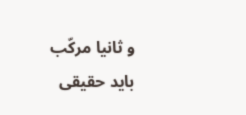و ثانيا مركّب بايد حقيقى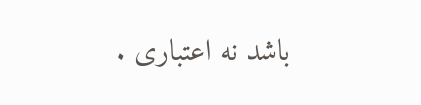باشد نه اعتبارى .